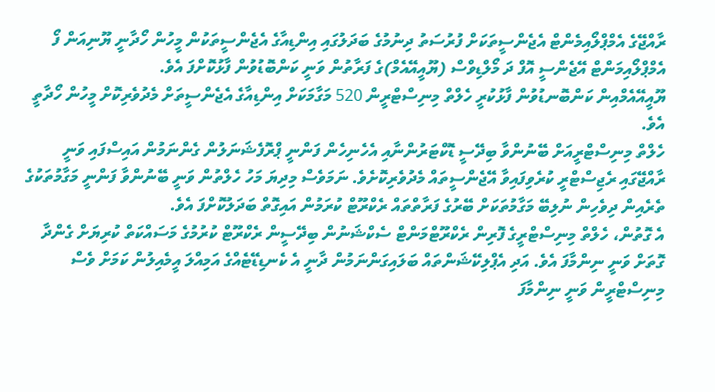ރާއްޖޭގެ އެމްޕްލޯއިމެންޓް އެޖެންސީތަކަށް ފުރުސަތު ދިނުމުގެ ބަދަލުގައި އިންޑިއާގެ އެޖެންސީތަކުން މީހުން ހޯދާނީ ޔޫނިއަން ފޯ އެމްޕްލޯއިމަންޓް އޭޖެންސީ އޮފް ދަ މޯލްޑިވްސް (ޔޫއީއޭއެމް)ގެ ފަރާތުން ވަނީ ކަންބޮޑުވުން ފާޅުކޮށްފަ އެވެ.
ޔޫއީއޭއެމްއިން ކަންބޮނޑުވުން ފާޅުކުރީ ހެލްތް މިނިސްޓްރީން 520 މަގާމަކަށް އިންޑިއާގެ އެޖެންސީތަށް މެދުވެރިކޮށް މީހުން ހޯދާތީ އެވެ.
ހެލްތް މިނިސްޓްރީއަށް ބޭނުންވާ ބިދޭސީ ޑޮކްޓަރުންނާއި އެހެނިހެން ފަންނީ ޕްރޮފެޝަނަލުން ގެންނަމުން އައިސްފައި ވަނީ ރާއްޖޭގައި ރެޖިސްޓްރީ ކުރެވިފައިވާ އޭޖެންސީތައް މެދުވެރިކޮށެވެ. ނަމަވެސް މިދިޔަ މަހު ހެލްތުން ވަނީ ބޭނުންވާ ފަންނީ މަގާމުތަކުގެ ތެރެއިން ދިވެހިން ނުލިބޭ މަގާމުތަކަށް ބޭރުގެ ފަރާތްތައް ރެކްރޫޓް ކުރަމުން އައިގޮތް ބަދަލުކޮށްފަ އެވެ.
އެ ގޮތުން، ހެލްތް މިނިސްޓްރީގެ ފޮރިން ރެކްރޫޓްމަންޓް ސެކްޝަނުން ބިދޭސީން ރެކްރޫޓް ކުރުމުގެ މަސައްކަތް ކުރިޔަށް ގެންދާ ގޮތަށް ވަނީ ނިންމާފަ އެވެ. އަދި އެޕްލިކޭޝަންތައް ބަލައިގަންނަމުން ދާނީ އެ ކެނޑިޑޭޓެއްގެ އަމިއްލަ އީމެއިލުން ކަމަށް ވެސް މިނިސްޓްރީން ވަނީ ނިންމާފަ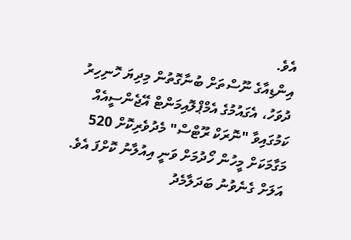އެވެ.
އިންޑިއާގެ ނޫސްތަށް ބުނާގޮތުން މިދިޔަ ހޮނިހިރު ދުވަހު، އެގައުމުގެ އެމްޕްލޮއިމަންޓް އޭޖެންސީއެއް ކަމުގައިވާ "ނޮރަކް ރޫޓްސް" މެދުވެރިކޮށް 520 މަގާމަކަށް މީހުން ހޯދުމަށް ވަނީ އިއުލާނު ކޮށްފަ އެވެ.
އަލަށް ގެނެވުނު ބަދަލާމެދު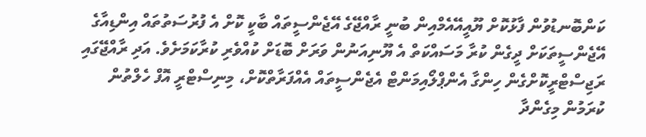ކަންބޮނޑުވުން ފާޅުކޮށް ޔޫއީއޭއެމްއިން ބުނީ ރާއްޖޭގެ އޭޖެންސީތައް ބާކީ ކޮށް އެ ފުރުސަތުތައް އިންޑިއާގެ އޭޖެންސީތަކަށް ދީގެން ކުރާ މަސައްކަތް އެ ޔޫނިއަނުން ވަރަށް ބޮޑަށް ކުއްވެރި ކުރާކަމަށެވެ. އަދި ރާއްޖޭގައި ރަޖިސްޓްރީކޮށްގެން ހިންގާ އެންޕްލޯއިމަންޓް އެޖެންސީތައް އެއްފަރާތްކޮށް، މިނިސްޓްރީ އޮފް ހެލްތުން ކުރަމުން މިގެންދާ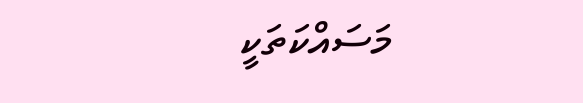މަސައްކަތަކީ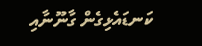ކަނޑައެޅިގެން ގާނޫނާއި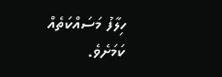ހިލާފު މަސައްކަތެއް ކަމަށެވެ.